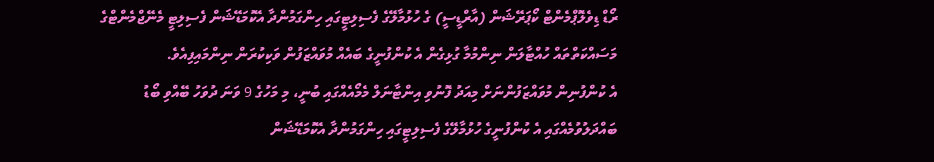ރޯޑް ޑިވެލޮޕްމެންޓް ކޯޕަރޭޝަން (އާރްޑީސީ) ގެ ހުޅުމާލޭގެ ފެސިލިޓީގައި ހިންގަމުންދާ އެކޮމަޑޭޝަން ފެސިލިޓީ މެނޭޖްމެންޓްގެ މަސައްކަތްތައް ހުއްޓާލަން ނިންމުމާ ގުޅިގެން އެ ކުންފުނީގެ ބައެއް މުވައްޒަފުން ވަކިކުރަން ނިންމައިފިއެވެ.
އެ ކުންފުނިން މުވައްޒަފުންނަށް މިއަދު ފޮނުވި އިންޓާނަލް މެމޯއެއްގައި ބުނީ، މި މަހުގެ 9 ވަނަ ދުވަހު ބޭއްވި ބޯޑު ބައްދަލުވުމެއްގައި އެ ކުންފުނީގެ ހުޅުމާލޭގެ ފެސިލިޓީގައި ހިންގަމުންދާ އެކޮމަޑޭޝަން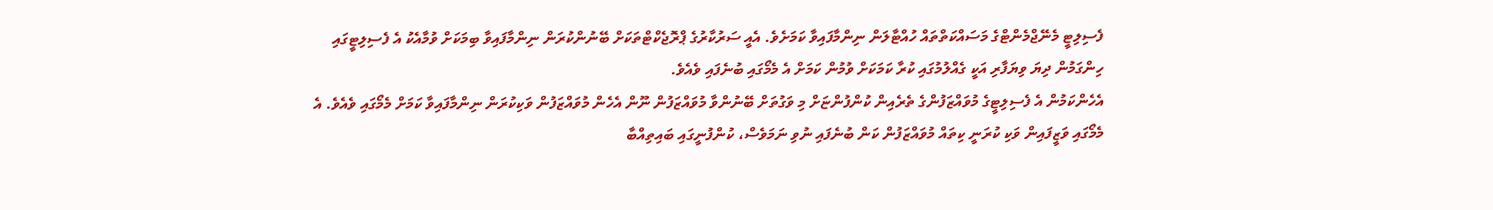ފެސިލިޓީ މެނޭޖްމެންޓްގެ މަސައްކަތްތައް ހުއްޓާލަން ނިންމާފައިވާ ކަމަށެވެ. އެއީ ސަރުކާރުގެ ޕްރޮޖެކްޓްތަކަށް ބޭނުންކުރަން ނިންމާފައިވާ ބިމަކަށް ވުމާއެކު އެ ފެސިލިޓީގައި ހިންގަމުން ދިޔަ ވިޔަފާރި އަކީ ގެއްލުމުގައި ކުރާ ކަމަކަށް ވުމުން ކަމަށް އެ މެމޯގައި ބުނެފައި ވެއެވެ.
އެހެންކަމުން އެ ފެސިލިޓީގެ މުވައްޒަފުންގެ ތެރެއިން ކުންފުންޏަށް މި ވަގުތަށް ބޭނުންވާ މުވައްޒަފުން ނޫން އެހެން މުވައްޒަފުން ވަކިކުރަން ނިންމާފައިވާ ކަމަށް މެމޯގައި ވެއެވެ. އެ މެމޯގައި ވަޒީފައިން ވަކި ކުރަނީ ކިތައް މުވައްޒަފުން ކަން ބުނެފައި ނުވި ނަމަވެސް، ކުންފުނީގައި ބައިތިއްބާ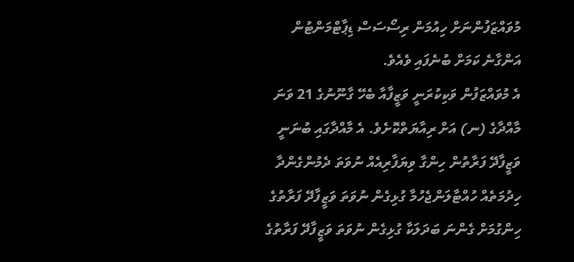މުވައްޒަފުންނަށް ހިއުމަން ރިސޯސަސް ޑިޕާޓްމަންޓުން އަންގާނެ ކަމަށް ބުނެފައި ވެއެވެ.
އެ މުވައްޒަފުން ވަކިކުރަނީ ވަޒީފާއާ ބެހޭ ގާނޫނުގެ 21 ވަނަ މާއްދާގެ (ނ) އަށް ރިއާޔަތްކޮށެވެ. އެ މާއްދާގައި ބުނަނީ ވަޒީފާދޭ ފަރާތުން ހިންގާ ވިޔަފާރިއެއް ނުވަތަ ދެމުންގެންދާ ހިދުމަތެއް ހުއްޓާލަންޖެހުމާ ގުޅިގެން ނުވަތަ ވަޒީފާދޭ ފަރާތުގެ ހިންގުމަށް ގެންނަ ބަދަލަކާ ގުޅިގެން ނުވަތަ ވަޒީފާދޭ ފަރާތުގެ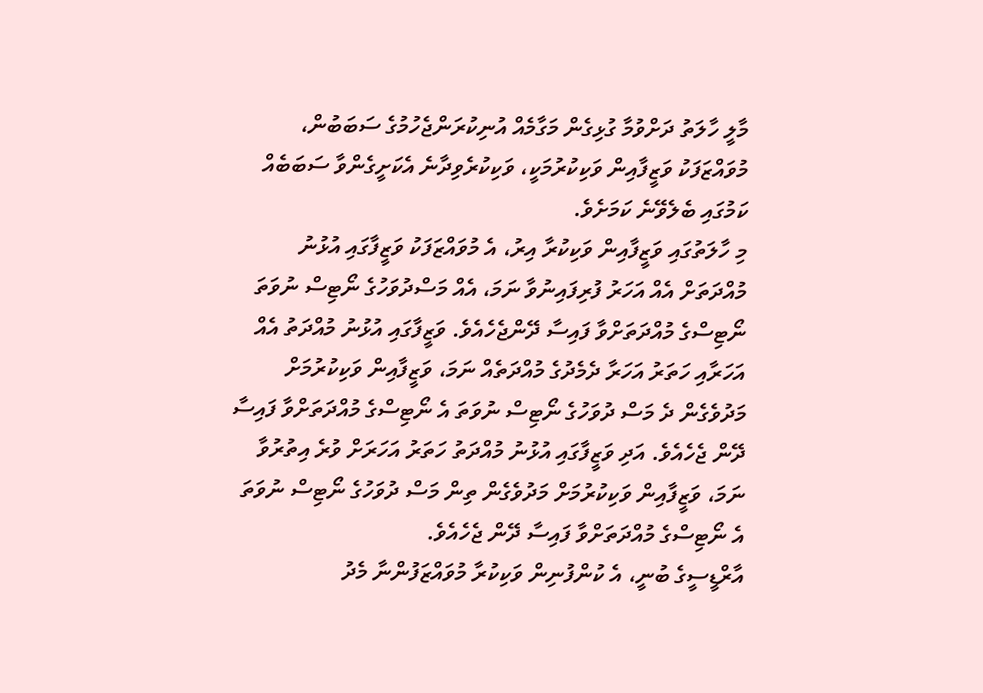މާލީ ހާލަތު ދަށްވުމާ ގުޅިގެން މަގާމެއް އުނިކުރަންޖެހުމުގެ ސަބަބުން، މުވައްޒަފަކު ވަޒީފާއިން ވަކިކުރުމަކީ، ވަކިކުރެވިދާނެ އެކަށީގެންވާ ސަބަބެއް ކަމުގައި ބެލެވޭނެ ކަމަށެވެ.
މި ހާލަތުގައި ވަޒީފާއިން ވަކިކުރާ އިރު، އެ މުވައްޒަފަކު ވަޒީފާގައި އުޅުނު މުއްދަތަށް އެއް އަހަރު ފުރިފައިނުވާ ނަމަ، އެއް މަސްދުވަހުގެ ނޯޓިސް ނުވަތަ ނޯޓިސްގެ މުއްދަތަށްވާ ފައިސާ ދޭންޖެހެއެވެ. ވަޒީފާގައި އުޅުނު މުއްދަތު އެއް އަހަރާއި ހަތަރު އަހަރާ ދެމެދުގެ މުއްދަތެއް ނަމަ، ވަޒީފާއިން ވަކިކުރުމަށް މަދުވެގެން ދެ މަސް ދުވަހުގެ ނޯޓިސް ނުވަތަ އެ ނޯޓިސްގެ މުއްދަތަށްވާ ފައިސާ ދޭން ޖެހެއެވެ. އަދި ވަޒީފާގައި އުޅުނު މުއްދަތު ހަތަރު އަހަރަށް ވުރެ އިތުރުވާ ނަމަ، ވަޒީފާއިން ވަކިކުރުމަށް މަދުވެގެން ތިން މަސް ދުވަހުގެ ނޯޓިސް ނުވަތަ އެ ނޯޓިސްގެ މުއްދަތަށްވާ ފައިސާ ދޭން ޖެހެއެވެ.
އާރްޑީސީގެ ބުނީ، އެ ކުންފުނިން ވަކިކުރާ މުވައްޒަފުންނާ މެދު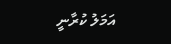އަމަލު ކުރާނީ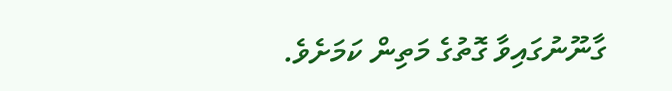ގާނޫނުގައިވާ ގޮތުގެ މަތިން ކަމަށެވެ.